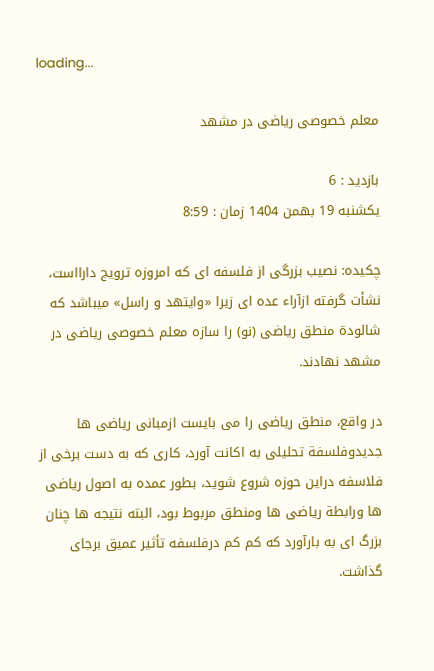loading...

معلم خصوصی ریاضی در مشهد

بازدید : 6
يکشنبه 19 بهمن 1404 زمان : 8:59

چکیده: نصیب بزرگی از فلسفه ای که امروزه ترویج دارااست، نشأت گرفته ازآراء عده ای زیرا «وایتهد و راسل» میباشد که شالودة منطق ریاضی (نو) را سازه معلم خصوصی ریاضی در مشهد نهادند.

در واقع، منطق ریاضی را می بایست ازمبانی ریاضی ها جدیدوفلسفة تحلیلی به اکانت آورد، کاری که به دست برخی از فلاسفه دراین حوزه شروع شوید، بطور عمده به اصول ریاضی ها ورابطة ریاضی ها ومنطق مربوط بود، البته نتیجه ها چنان بزرگ ای به بارآورد که کم کم درفلسفه تأثیر عمیق برجای گذاشت.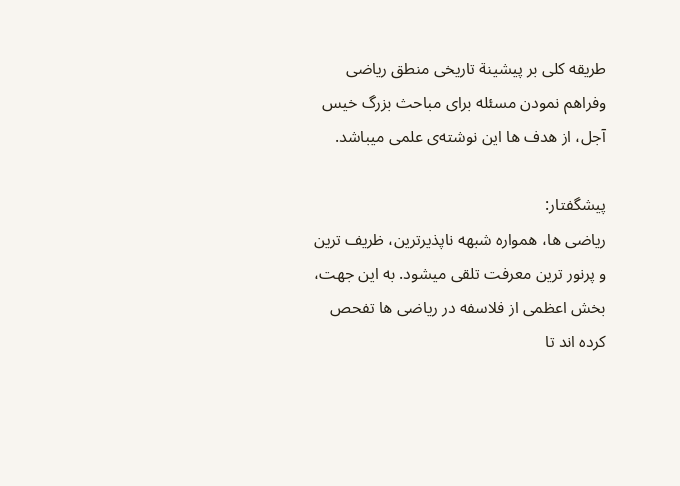طریقه کلی بر پیشینة تاریخی منطق ریاضی وفراهم نمودن مسئله برای مباحث بزرگ خیس آجل، از هدف ها این نوشته‌ی علمی میباشد.

پیشگفتار:
ریاضی ها، همواره شبهه ناپذیرترین، ظریف ترین و پر‌نور ترین معرفت تلقی میشود. به این جهت، بخش اعظمی از فلاسفه در ریاضی ها تفحص کرده اند تا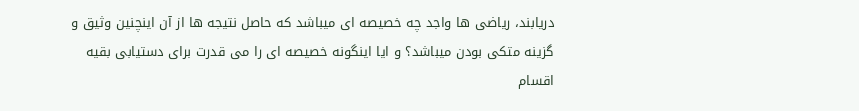دریابند، ریاضی ها واجد چه خصیصه ای میباشد که حاصل نتیجه ها از آن اینچنین وثیق و گزینه متکی بودن میباشد؟ و ایا اینگونه خصیصه ای را می قدرت برای دستیابی بقیه اقسام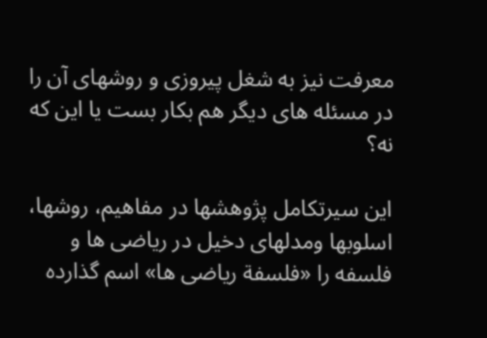معرفت نیز به شغل پیروزی و روشهای آن را در مسئله های دیگر هم بکار بست یا این که نه؟

این سیرتکامل پژوهشها در مفاهیم، روشها، اسلوبها ومدلهای دخیل در ریاضی ها و فلسفه را «فلسفة ریاضی ها» اسم گذارده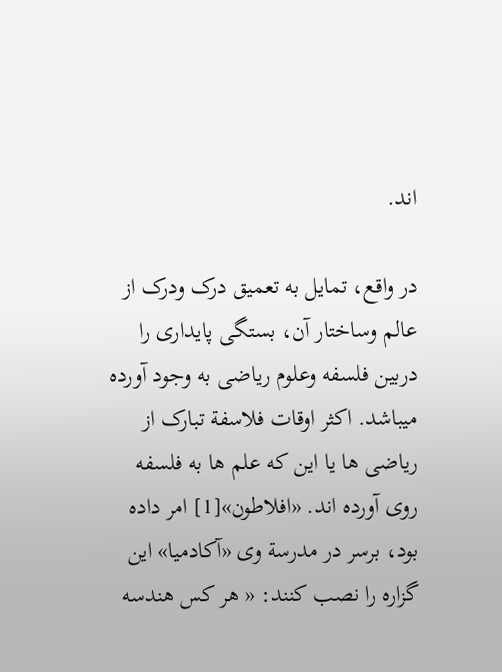اند.

در واقع، تمایل به تعمیق درک ودرک از عالم وساختار آن، بستگی پایداری را دربین فلسفه وعلوم ریاضی به وجود آورده میباشد. اکثر اوقات فلاسفة تبارک از ریاضی ها یا این که علم ها به فلسفه روی آورده اند. «افلاطون»[1] امر داده بود، برسر در مدرسة وی «آکادمیا» این گزاره را نصب کنند: « هر کس هندسه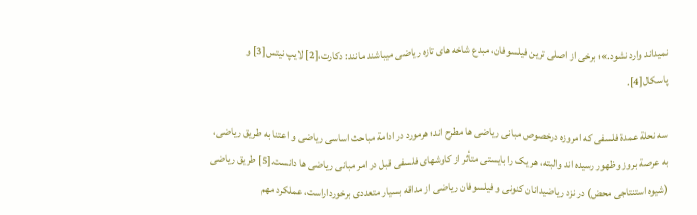نمیداند وارد نشود.»؛ برخی از اصلی ترین فیلسوفان، مبدع شاخه های تازه ریاضی میباشند مانند: دکارت،[2] لایپ نیتس[3] و پاسکال[4].

سه نحلة عمدة فلسفی که امروزه درخصوص مبانی ریاضی ها مطرح اند؛ هرمورد در ادامة مباحث اساسی ریاضی و اعتنا به طریق ریاضی، به عرصة بروز وظهور رسیده اند والبته، هر یک را بایستی متأثر از کاوشهای فلسفی قبل در امر مبانی ریاضی ها دانست.[5] طریق ریاضی (شیوه استنتاجی محض) در نزد ریاضیدانان کنونی و فیلسوفان ریاضی از مداقه بسیار متعددی برخوردار‌است، عملکرد مهم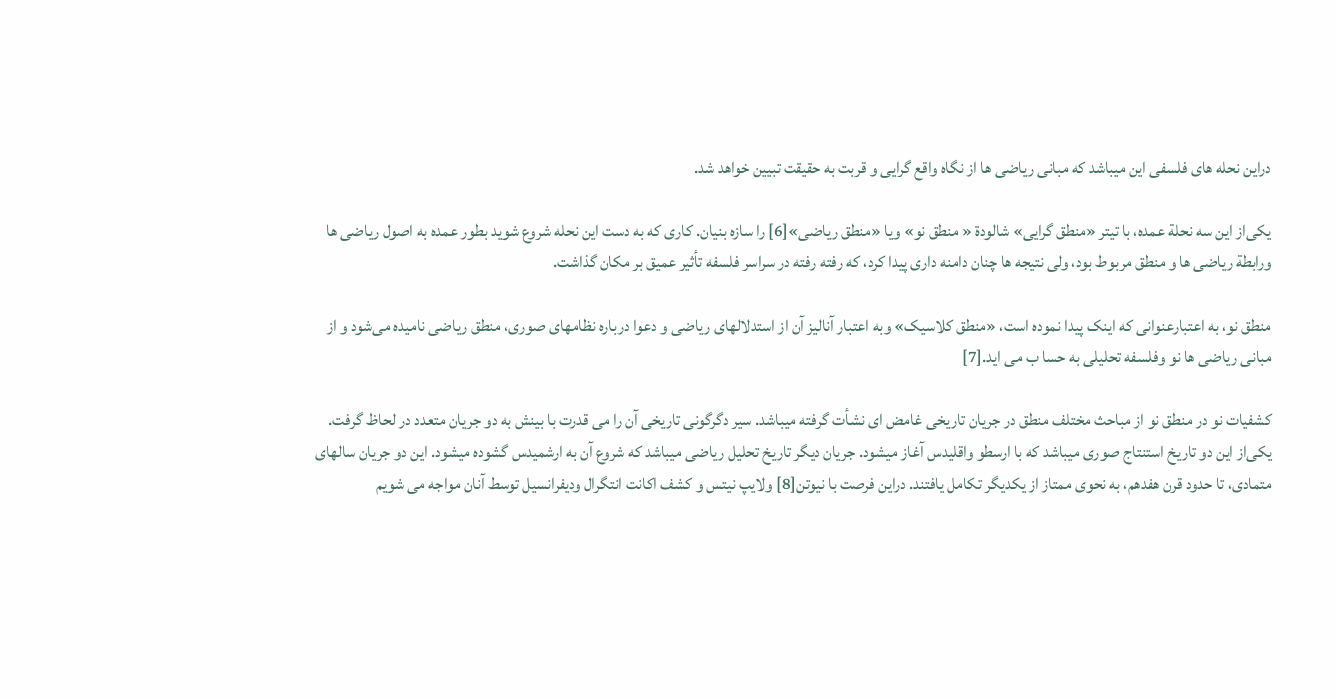در‌این نحله های فلسفی این میباشد که مبانی ریاضی ها از نگاه واقع گرایی و قربت به حقیقت تبیین خواهد شد.

یکی‌از این سه نحلة عمده، با تیتر «منطق گرایی» شالودة « منطق نو» ویا «منطق ریاضی»[6] را سازه بنیان. کاری که به دست این نحله شروع شوید بطور عمده به اصول ریاضی ها ورابطة ریاضی ها و منطق مربوط بود، ولی نتیجه ها چنان دامنه داری پیدا کرد، که رفته رفته در سراسر فلسفه تأثیر عمیق بر مکان گذاشت.

منطق نو، به اعتبارعنوانی که اینک پیدا نموده است، «منطق کلاسیک» وبه اعتبار آنالیز آن از استدلالهای ریاضی و دعوا درباره نظامهای صوری، منطق ریاضی نامیده می‌شود و از مبانی ریاضی ها نو وفلسفه تحلیلی به حسا ب می اید.[7]

کشفیات نو در منطق نو از مباحث مختلف منطق در جریان تاریخی غامض ای نشأت گرفته میباشد. سیر دگرگونی تاریخی آن را می قدرت با بینش به دو جریان متعدد در لحاظ گرفت. یکی‌از این دو تاریخ استنتاج صوری میباشد که با ارسطو واقلیدس آغاز میشود. جریان دیگر تاریخ تحلیل ریاضی میباشد که شروع آن به ارشمیدس گشوده میشود. این دو جریان سالهای متمادی، تا حدود قرن هفدهم، به نحوی ممتاز از یکدیگر تکامل یافتند. در‌این فرصت با نیوتن[8] ولایپ نیتس و کشف اکانت انتگرال ودیفرانسیل توسط آنان مواجه می شویم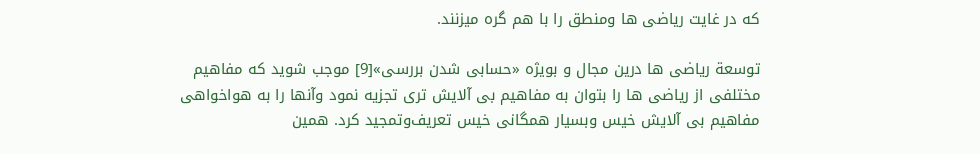که در غایت ریاضی ها ومنطق را با هم گره میزنند.

توسعة ریاضی ها درین مجال و بویژه «حسابی شدن بررسی»[9] موجب شوید که مفاهیم مختلفی از ریاضی ها را بتوان به مفاهیم بی آلایش تری تجزیه نمود وآنها را به هواخواهی مفاهیم بی آلایش خیس وبسیار همگانی خیس تعریف‌و‌تمجید کرد. همین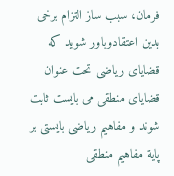فرمان، سبب ساز التزام برخی بدین اعتقادوباور شوید که قضایای ریاضی تحت عنوان قضایای منطقی می بایست ثابت شوند و مفاهیم ریاضی بایستی بر پایة مفاهیم منطقی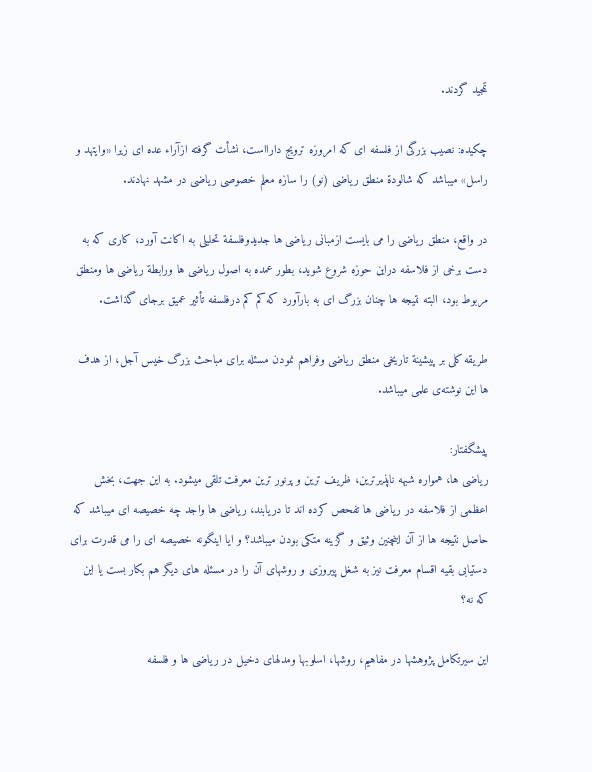تمجید گردند.

چکیده: نصیب بزرگی از فلسفه ای که امروزه ترویج دارااست، نشأت گرفته ازآراء عده ای زیرا «وایتهد و راسل» میباشد که شالودة منطق ریاضی (نو) را سازه معلم خصوصی ریاضی در مشهد نهادند.

در واقع، منطق ریاضی را می بایست ازمبانی ریاضی ها جدیدوفلسفة تحلیلی به اکانت آورد، کاری که به دست برخی از فلاسفه دراین حوزه شروع شوید، بطور عمده به اصول ریاضی ها ورابطة ریاضی ها ومنطق مربوط بود، البته نتیجه ها چنان بزرگ ای به بارآورد که کم کم درفلسفه تأثیر عمیق برجای گذاشت.

طریقه کلی بر پیشینة تاریخی منطق ریاضی وفراهم نمودن مسئله برای مباحث بزرگ خیس آجل، از هدف ها این نوشته‌ی علمی میباشد.

پیشگفتار:
ریاضی ها، همواره شبهه ناپذیرترین، ظریف ترین و پر‌نور ترین معرفت تلقی میشود. به این جهت، بخش اعظمی از فلاسفه در ریاضی ها تفحص کرده اند تا دریابند، ریاضی ها واجد چه خصیصه ای میباشد که حاصل نتیجه ها از آن اینچنین وثیق و گزینه متکی بودن میباشد؟ و ایا اینگونه خصیصه ای را می قدرت برای دستیابی بقیه اقسام معرفت نیز به شغل پیروزی و روشهای آن را در مسئله های دیگر هم بکار بست یا این که نه؟

این سیرتکامل پژوهشها در مفاهیم، روشها، اسلوبها ومدلهای دخیل در ریاضی ها و فلسفه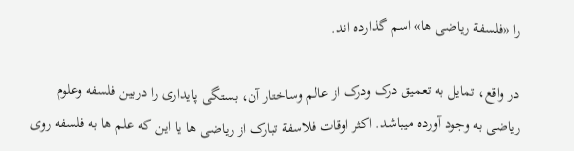را «فلسفة ریاضی ها» اسم گذارده اند.

در واقع، تمایل به تعمیق درک ودرک از عالم وساختار آن، بستگی پایداری را دربین فلسفه وعلوم ریاضی به وجود آورده میباشد. اکثر اوقات فلاسفة تبارک از ریاضی ها یا این که علم ها به فلسفه روی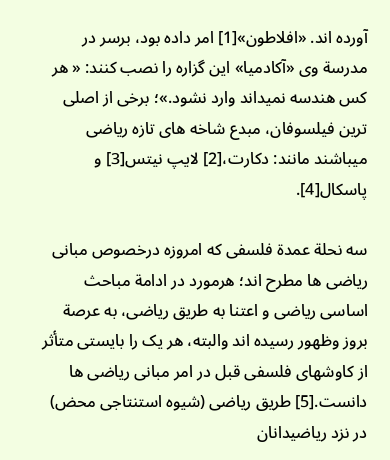آورده اند. «افلاطون»[1] امر داده بود، برسر در مدرسة وی «آکادمیا» این گزاره را نصب کنند: « هر کس هندسه نمیداند وارد نشود.»؛ برخی از اصلی ترین فیلسوفان، مبدع شاخه های تازه ریاضی میباشند مانند: دکارت،[2] لایپ نیتس[3] و پاسکال[4].

سه نحلة عمدة فلسفی که امروزه درخصوص مبانی ریاضی ها مطرح اند؛ هرمورد در ادامة مباحث اساسی ریاضی و اعتنا به طریق ریاضی، به عرصة بروز وظهور رسیده اند والبته، هر یک را بایستی متأثر از کاوشهای فلسفی قبل در امر مبانی ریاضی ها دانست.[5] طریق ریاضی (شیوه استنتاجی محض) در نزد ریاضیدانان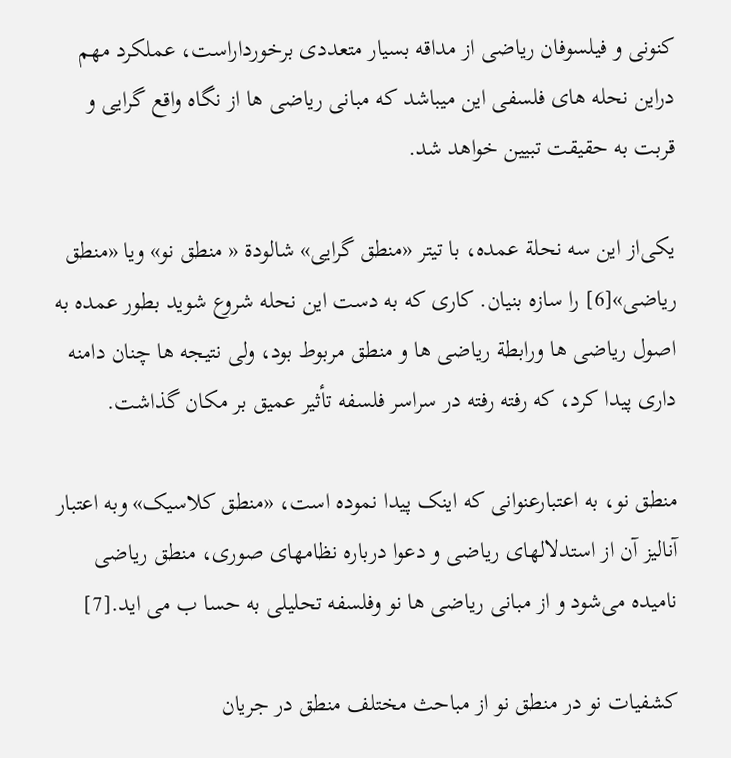کنونی و فیلسوفان ریاضی از مداقه بسیار متعددی برخوردار‌است، عملکرد مهم در‌این نحله های فلسفی این میباشد که مبانی ریاضی ها از نگاه واقع گرایی و قربت به حقیقت تبیین خواهد شد.

یکی‌از این سه نحلة عمده، با تیتر «منطق گرایی» شالودة « منطق نو» ویا «منطق ریاضی»[6] را سازه بنیان. کاری که به دست این نحله شروع شوید بطور عمده به اصول ریاضی ها ورابطة ریاضی ها و منطق مربوط بود، ولی نتیجه ها چنان دامنه داری پیدا کرد، که رفته رفته در سراسر فلسفه تأثیر عمیق بر مکان گذاشت.

منطق نو، به اعتبارعنوانی که اینک پیدا نموده است، «منطق کلاسیک» وبه اعتبار آنالیز آن از استدلالهای ریاضی و دعوا درباره نظامهای صوری، منطق ریاضی نامیده می‌شود و از مبانی ریاضی ها نو وفلسفه تحلیلی به حسا ب می اید.[7]

کشفیات نو در منطق نو از مباحث مختلف منطق در جریان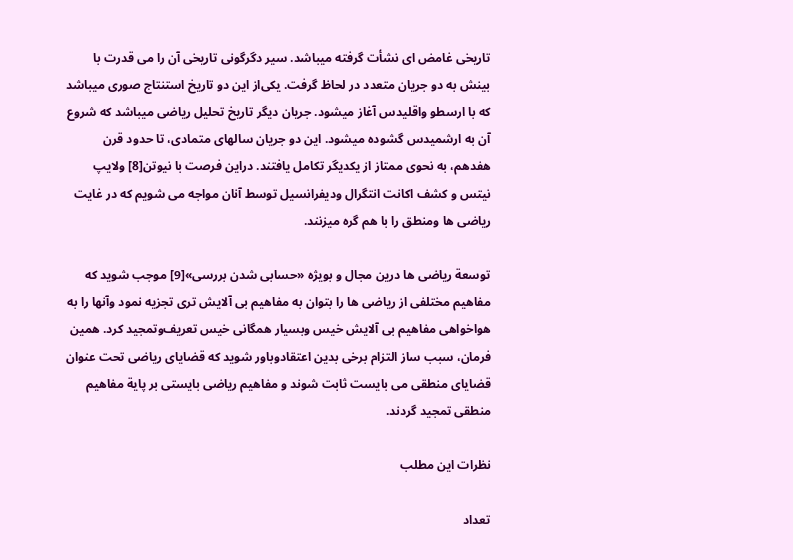تاریخی غامض ای نشأت گرفته میباشد. سیر دگرگونی تاریخی آن را می قدرت با بینش به دو جریان متعدد در لحاظ گرفت. یکی‌از این دو تاریخ استنتاج صوری میباشد که با ارسطو واقلیدس آغاز میشود. جریان دیگر تاریخ تحلیل ریاضی میباشد که شروع آن به ارشمیدس گشوده میشود. این دو جریان سالهای متمادی، تا حدود قرن هفدهم، به نحوی ممتاز از یکدیگر تکامل یافتند. در‌این فرصت با نیوتن[8] ولایپ نیتس و کشف اکانت انتگرال ودیفرانسیل توسط آنان مواجه می شویم که در غایت ریاضی ها ومنطق را با هم گره میزنند.

توسعة ریاضی ها درین مجال و بویژه «حسابی شدن بررسی»[9] موجب شوید که مفاهیم مختلفی از ریاضی ها را بتوان به مفاهیم بی آلایش تری تجزیه نمود وآنها را به هواخواهی مفاهیم بی آلایش خیس وبسیار همگانی خیس تعریف‌و‌تمجید کرد. همین فرمان، سبب ساز التزام برخی بدین اعتقادوباور شوید که قضایای ریاضی تحت عنوان قضایای منطقی می بایست ثابت شوند و مفاهیم ریاضی بایستی بر پایة مفاهیم منطقی تمجید گردند.

نظرات این مطلب

تعداد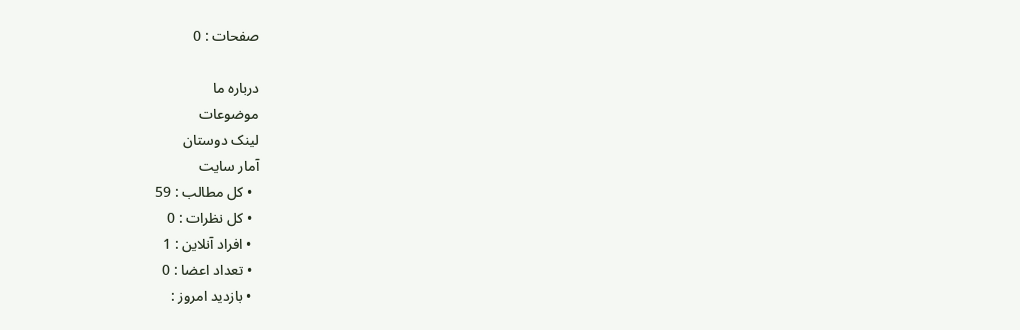صفحات : 0

درباره ما
موضوعات
لینک دوستان
آمار سایت
  • کل مطالب : 59
  • کل نظرات : 0
  • افراد آنلاین : 1
  • تعداد اعضا : 0
  • بازدید امروز :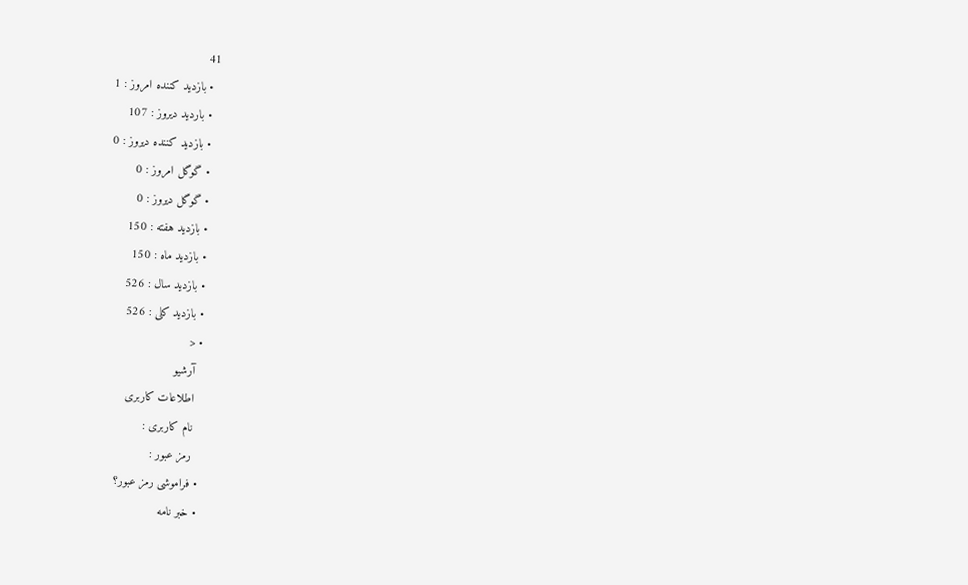41
  • بازدید کننده امروز : 1
  • باردید دیروز : 107
  • بازدید کننده دیروز : 0
  • گوگل امروز : 0
  • گوگل دیروز : 0
  • بازدید هفته : 150
  • بازدید ماه : 150
  • بازدید سال : 526
  • بازدید کلی : 526
  • <
    آرشیو
    اطلاعات کاربری
    نام کاربری :
    رمز عبور :
  • فراموشی رمز عبور؟
  • خبر نامه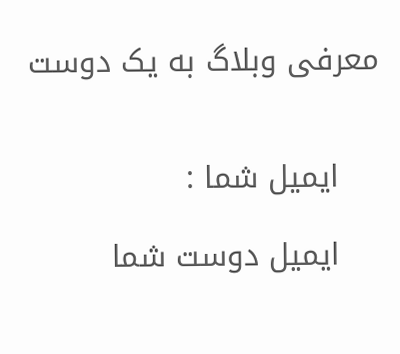معرفی وبلاگ به یک دوست


    ایمیل شما :

    ایمیل دوست شما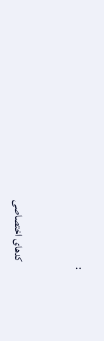:



    کدهای اختصاصی